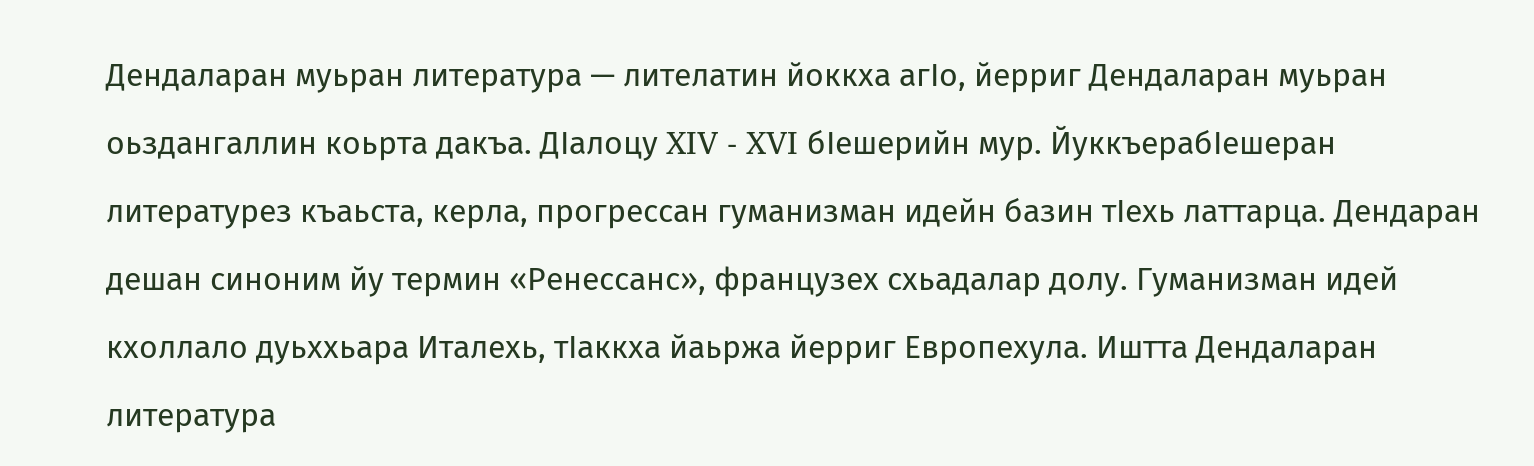Дендаларан муьран литература — лителатин йоккха агӀо, йерриг Дендаларан муьран оьздангаллин коьрта дакъа. ДӀалоцу XIV - XVI бӀешерийн мур. ЙуккъерабӀешеран литературез къаьста, керла, прогрессан гуманизман идейн базин тӀехь латтарца. Дендаран дешан синоним йу термин «Ренессанс», французех схьадалар долу. Гуманизман идей кхоллало дуьххьара Италехь, тӀаккха йаьржа йерриг Европехула. Иштта Дендаларан литература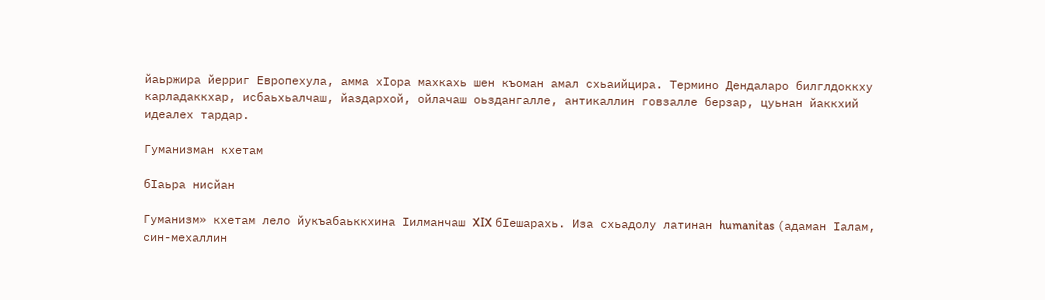йаьржира йерриг Европехула, амма хӀора махкахь шен къоман амал схьаийцира. Термино Дендаларо билглдоккху карладаккхар, исбаьхьалчаш, йаздархой, ойлачаш оьздангалле, антикаллин говзалле берзар, цуьнан йаккхий идеалех тардар.

Гуманизман кхетам

бӀаьра нисйан

Гуманизм» кхетам лело йукъабаьккхина Ӏилманчаш XIX бӀешарахь. Иза схьадолу латинан humanitas (адаман Ӏалам, син-мехаллин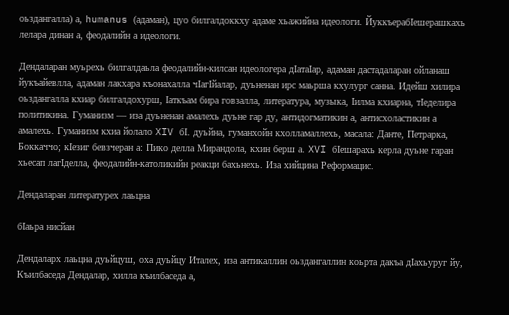оьздангалла) а, humanus (адаман), цуо билгалдоккху адаме хьажийна идеологи. ЙуккъерабӀешерашкахь лелара динан а, феодалийн а идеологи.

Дендаларан муьрехь билгалдаьла феодалийн-килсан идеологера дӀатаӀар, адаман дастадаларан ойланаш йукъайевлла, адаман лакхара къонахалла чӀагӀйалар, дуьненан ирс маьрша кхулург санна. Идейш хилира оьздангалла кхиар билгалдохурш, Ӏаткъам бира говзалла, литература, музыка, Ӏилма кхиарна, тӀеделира политикина. Гуманизм — иза дуьненан амалехь дуьне гар ду, антидогматикин а, антисхоластикин а амалехь. Гуманизм кхиа йолало XIV бӀ. дуьйна, гуманхойн кхолламаллехь, масала: Данте, Петрарка, Боккаччо; кӀезиг бевзчеран а: Пико делла Мирандола, кхин берш а. XVI бӀешарахь керла дуьне гаран хьесап лагӀделла, феодалийн-католикийн реакци бахьнехь. Иза хийцина Реформацис.

Дендаларан литературех лаьцна

бӀаьра нисйан

Дендаларх лаьцна дуьйцуш, оха дуьйцу Италех, иза антикаллин оьздангаллин коьрта дакъа дӀахьуруг йу, Къилбаседа Дендалар, хилла къилбаседа а,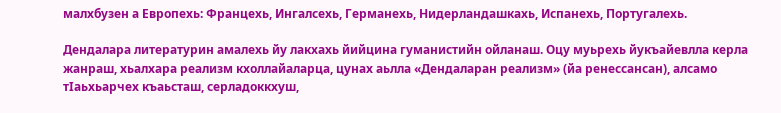малхбузен а Европехь: Францехь, Ингалсехь, Германехь, Нидерландашкахь, Испанехь, Португалехь.

Дендалара литературин амалехь йу лакхахь йийцина гуманистийн ойланаш. Оцу муьрехь йукъайевлла керла жанраш, хьалхара реализм кхоллайаларца, цунах аьлла «Дендаларан реализм» (йа ренессансан), алсамо тӀаьхьарчех къаьсташ, серладоккхуш,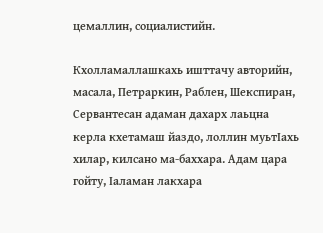цемаллин, социалистийн.

Кхолламаллашкахь ишттачу авторийн, масала, Петраркин, Раблен, Шекспиран, Сервантесан адаман дахарх лаьцна керла кхетамаш йаздо, лоллин муьтӀахь хилар, килсано ма-баххара. Адам цара гойту, Ӏаламан лакхара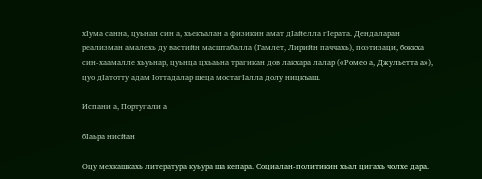хӀума санна, цуьнан син а, хьекъалан а физикин амат дӀайелла гӀерата. Дендаларан реализман амалехь ду вастийн масштабалла (Гамлет, Лирийн паччахь), поэтизаци, боккха син-хаамалле хьуьнар, цуьнца цхьаьна трагикан дов лакхара лалар («Ромео а, Джульетта а»), цуо дӀатотту адам Ӏоттадалар шеца мостагӀалла долу ницкъаш.

Испани а, Португали а

бӀаьра нисйан

Оцу мехкашкахь литература куьура ша кепара. Социалан-политикин хьал цигахь чолхе дара.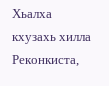Хьалха кхузахь хилла Реконкиста,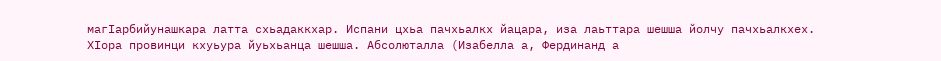магӀарбийунашкара латта схьадаккхар. Испани цхьа пачхьалкх йацара, иза лаьттара шешша йолчу пачхьалкхех. ХӀора провинци кхуьура йуьхьанца шешша. Абсолюталла (Изабелла а, Фердинанд а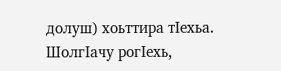долуш) хоьттира тӀехьа. ШолгӀачу рогӀехь,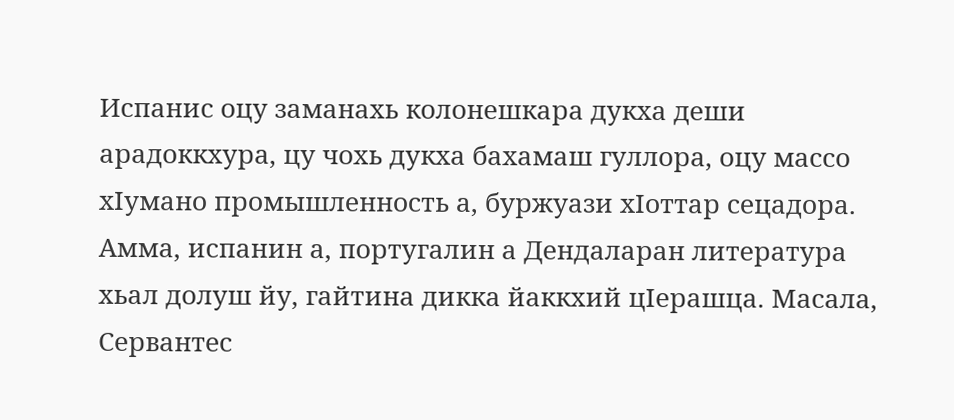Испанис оцу заманахь колонешкара дукха деши арадоккхура, цу чохь дукха бахамаш гуллора, оцу массо хӀумано промышленность а, буржуази хӀоттар сецадора. Амма, испанин а, португалин а Дендаларан литература хьал долуш йу, гайтина дикка йаккхий цӀерашца. Масала, Сервантес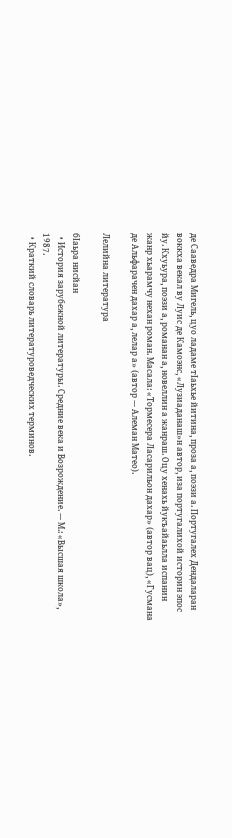де Сааведра Мигель, цуо ладаме тӀаьхье йитина, проза а, поэзи а. Португалех Дендаларан воккха векал ву Луис де Камоэнс, «Лузиаданаш»н автор, иза португалихой историн эпос йу. Кхуьура, поэзи а, романан а, новеллин а жанраш. Оцу хенахь йукъайаьлла испанин жанр хьарамчу нехан роман. Масала: «Тормесера Ласарильон дахар» (автор вац), «Гусмана де Альфарачен дахар а, лелар а» (автор — Алеман Матео).

Лелийна литература

бӀаьра нисйан
  • История зарубежной литературы. Средние века и Возрождение. — М.: «Высшая школа», 1987.
  • Краткий словарь литературоведческих терминов.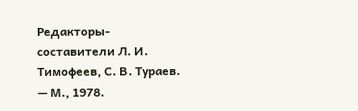Редакторы-составители Л. И. Тимофеев, С. В. Тураев. — М., 1978.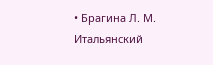• Брагина Л. М. Итальянский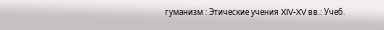гуманизм : Этические учения XIV-XV вв.: Учеб.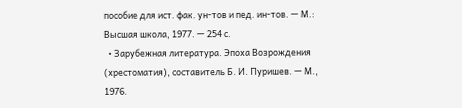пособие для ист. фак. ун-тов и пед. ин-тов. — М.: Высшая школа, 1977. — 254 с.
  • Зарубежная литература. Эпоха Возрождения (хрестоматия), составитель Б. И. Пуришев. — М., 1976.